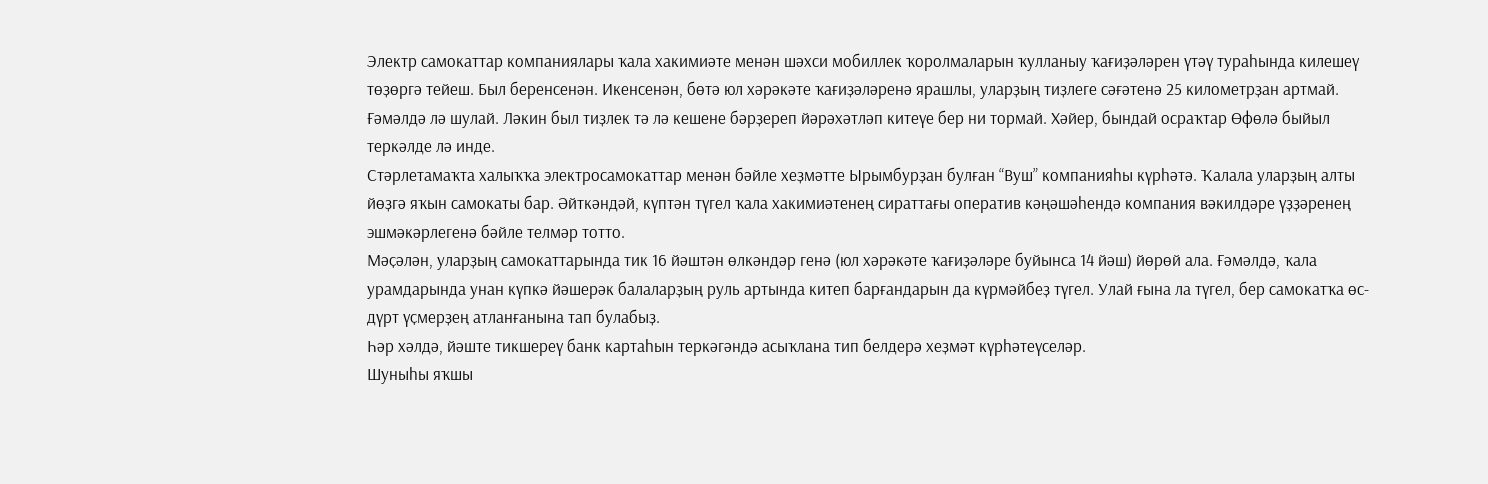Электр самокаттар компаниялары ҡала хакимиәте менән шәхси мобиллек ҡоролмаларын ҡулланыу ҡағиҙәләрен үтәү тураһында килешеү төҙөргә тейеш. Был беренсенән. Икенсенән, бөтә юл хәрәкәте ҡағиҙәләренә ярашлы, уларҙың тиҙлеге сәғәтенә 25 километрҙан артмай. Ғәмәлдә лә шулай. Ләкин был тиҙлек тә лә кешене бәрҙереп йәрәхәтләп китеүе бер ни тормай. Хәйер, бындай осраҡтар Өфөлә быйыл теркәлде лә инде.
Стәрлетамаҡта халыҡҡа электросамокаттар менән бәйле хеҙмәтте Ырымбурҙан булған “Вуш” компанияһы күрһәтә. Ҡалала уларҙың алты йөҙгә яҡын самокаты бар. Әйткәндәй, күптән түгел ҡала хакимиәтенең сираттағы оператив кәңәшәһендә компания вәкилдәре үҙҙәренең эшмәкәрлегенә бәйле телмәр тотто.
Мәҫәлән, уларҙың самокаттарында тик 16 йәштән өлкәндәр генә (юл хәрәкәте ҡағиҙәләре буйынса 14 йәш) йөрөй ала. Ғәмәлдә, ҡала урамдарында унан күпкә йәшерәк балаларҙың руль артында китеп барғандарын да күрмәйбеҙ түгел. Улай ғына ла түгел, бер самокатҡа өс-дүрт үҫмерҙең атланғанына тап булабыҙ.
Һәр хәлдә, йәште тикшереү банк картаһын теркәгәндә асыҡлана тип белдерә хеҙмәт күрһәтеүселәр.
Шуныһы яҡшы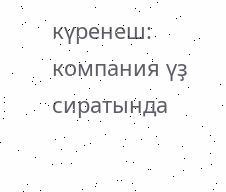күренеш: компания үҙ сиратында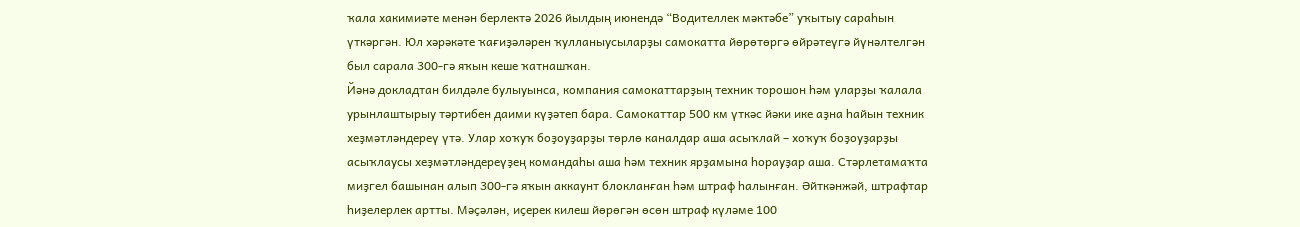ҡала хакимиәте менән берлектә 2026 йылдың июнендә “Водителлек мәктәбе” уҡытыу сараһын үткәргән. Юл хәрәкәте ҡағиҙәләрен ҡулланыусыларҙы самокатта йөрөтөргә өйрәтеүгә йүнәлтелгән был сарала 300-гә яҡын кеше ҡатнашҡан.
Йәнә докладтан билдәле булыуынса, компания самокаттарҙың техник торошон һәм уларҙы ҡалала урынлаштырыу тәртибен даими күҙәтеп бара. Самокаттар 500 км үткәс йәки ике аҙна һайын техник хеҙмәтләндереү үтә. Улар хоҡуҡ боҙоуҙарҙы төрлө каналдар аша асыҡлай – хоҡуҡ боҙоуҙарҙы асыҡлаусы хеҙмәтләндереүҙең командаһы аша һәм техник ярҙамына һорауҙар аша. Стәрлетамаҡта миҙгел башынан алып 300-гә яҡын аккаунт блокланған һәм штраф һалынған. Әйткәнжәй, штрафтар һиҙелерлек артты. Мәҫәлән, иҫерек килеш йөрөгән өсөн штраф күләме 100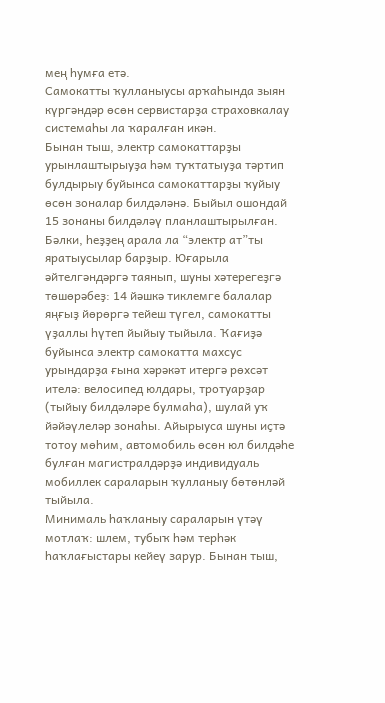мең һумға етә.
Самокатты ҡулланыусы арҡаһында зыян күргәндәр өсөн сервистарҙа страховкалау системаһы ла ҡаралған икән.
Бынан тыш, электр самокаттарҙы урынлаштырыуҙа һәм туҡтатыуҙа тәртип булдырыу буйынса самокаттарҙы ҡуйыу өсөн зоналар билдәләнә. Быйыл ошондай 15 зонаны билдәләү планлаштырылған.
Бәлки, һеҙҙең арала ла “электр ат”ты яратыусылар барҙыр. Юғарыла әйтелгәндәргә таянып, шуны хәтерегеҙгә төшөрәбеҙ: 14 йәшкә тиклемге балалар яңғыҙ йөрөргә тейеш түгел, самокатты үҙаллы һүтеп йыйыу тыйыла. Ҡағиҙә буйынса электр самокатта махсус урындарҙа ғына хәрәкәт итергә рөхсәт ителә: велосипед юлдары, тротуарҙар (тыйыу билдәләре булмаһа), шулай уҡ йәйәүлеләр зонаһы. Айырыуса шуны иҫтә тотоу мөһим, автомобиль өсөн юл билдәһе булған магистралдәрҙә индивидуаль мобиллек сараларын ҡулланыу бөтөнләй тыйыла.
Минималь һаҡланыу сараларын үтәү мотлаҡ: шлем, тубыҡ һәм терһәк һаҡлағыстары кейеү зарур. Бынан тыш,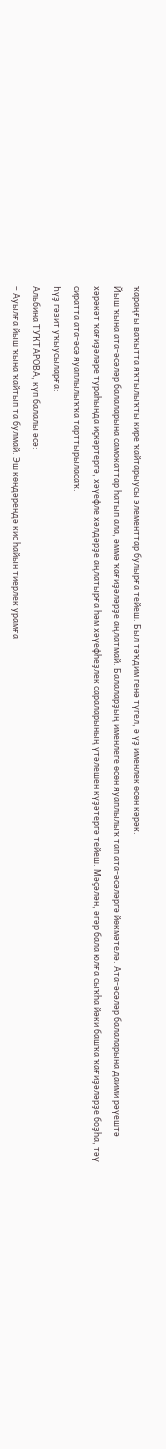ҡараңғы ваҡытта яҡтылыҡты кире ҡайтарыусы элементтар булырға тейеш. Был тәҡдим генә түгел, ә үҙ именлек өсөн кәрәк.
Йыш ҡына ата-әсәләр балаларына самокаттар һатып ала, әммә ҡағиҙәләрҙе аңлатмай. Балаларҙың именлеге өсөн яуаплылыҡ тап ата-әсәләргә йөкмәтелә. Ата-әсәләр балаларына даими рәүештә хәрәкәт ҡағиҙәләре тураһында иҫкәртергә, хәүефле хәлдәрҙе аңлатырға һәм хәүефһеҙлек сараларының үтәлешен күҙәтергә тейеш. Мәҫәлән, әгәр бала юлға сыҡһа йәки башҡа ҡағиҙәләрҙе боҙһа, тәү сиратта ата-әсә яуаплылыҡҡа тарттырыласаҡ.
Һүҙ гәзит уҡыусыларға:
Альбина ТУҠТАРОВА, күп балалы әсә:
– Ауылға йыш ҡына ҡайтып та булмай. Эш көндәрендә кис һайын тиерлек урамға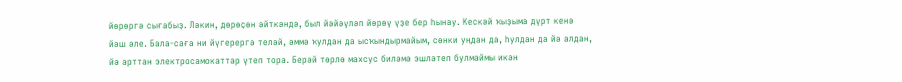йөрөргә сығабыҙ. Ләкин, дөрөҫөн әйткәндә, был йәйәүләп йөрөү үҙе бер һынау. Кескәй ҡыҙыма дүрт кенә йәш әле. Бала-саға ни йүгерергә теләй, әммә ҡулдан да ысҡындырмайым, сөнки уңдан да, һулдан да йә алдан, йә арттан электросамокаттар үтеп тора. Берәй төрлө махсус биләмә эшләтеп булмаймы икән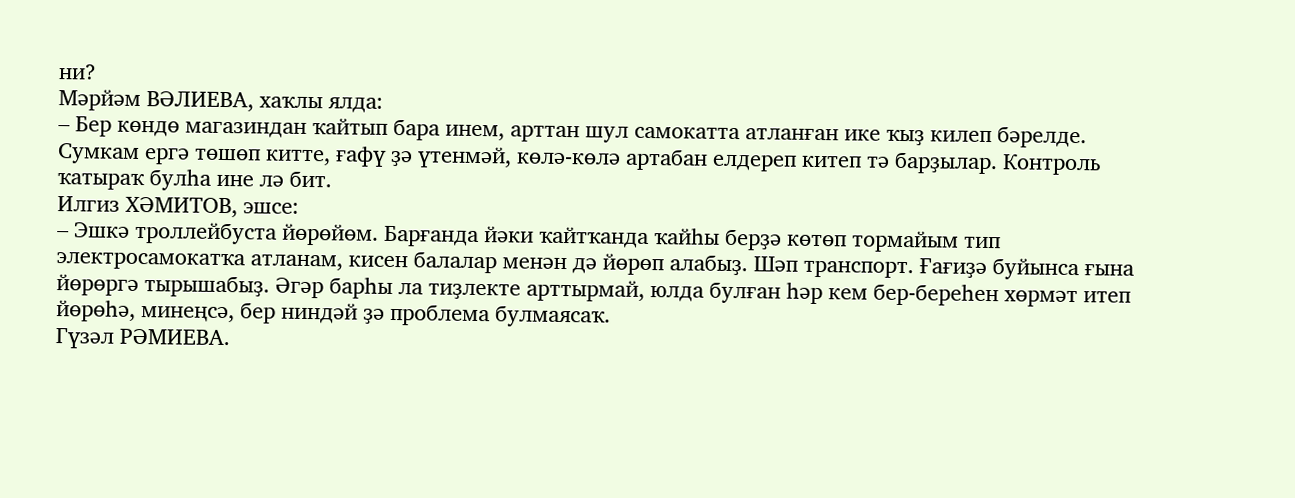ни?
Мәрйәм ВӘЛИЕВА, хаҡлы ялда:
– Бер көндө магазиндан ҡайтып бара инем, арттан шул самокатта атланған ике ҡыҙ килеп бәрелде. Сумкам ергә төшөп китте, ғафү ҙә үтенмәй, көлә-көлә артабан елдереп китеп тә барҙылар. Контроль ҡатыраҡ булһа ине лә бит.
Илгиз ХӘМИТОВ, эшсе:
– Эшкә троллейбуста йөрөйөм. Барғанда йәки ҡайтҡанда ҡайһы берҙә көтөп тормайым тип электросамокатҡа атланам, кисен балалар менән дә йөрөп алабыҙ. Шәп транспорт. Ғағиҙә буйынса ғына йөрөргә тырышабыҙ. Әгәр барһы ла тиҙлекте арттырмай, юлда булған һәр кем бер-береһен хөрмәт итеп йөрөһә, минеңсә, бер ниндәй ҙә проблема булмаясаҡ.
Гүзәл РӘМИЕВА.